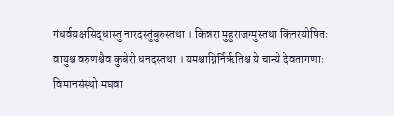गंधर्वयक्षसिद्धास्तु नारदस्तुंबुरुस्तथा । किन्नरा मुहुराजग्मुस्तथा किंनरयोषितः
वायुश्च वरुणश्चैव कुबेरो धनदस्तथा । यमश्चाग्निर्निर्ऋतिश्च ये चान्ये देवतागणाः
विमानसंस्थो मघवा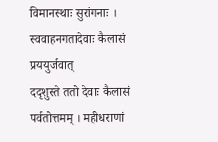विमानस्थाः सुरांगनाः । स्ववाहनगतादेवाः कैलासं प्रययुर्जवात्
ददृशुस्ते ततो देवाः कैलासं पर्वतोत्तमम् । महीधराणां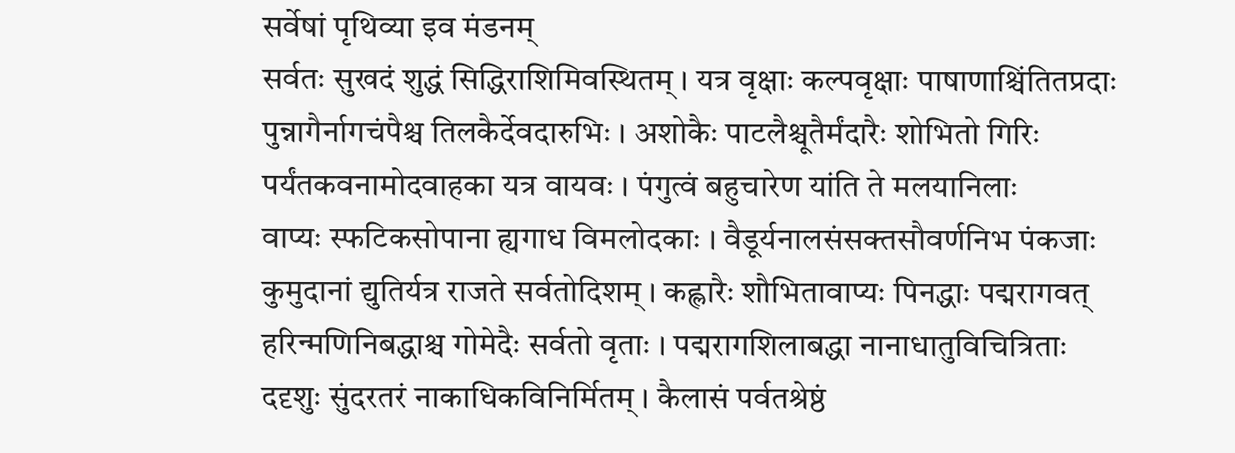सर्वेषां पृथिव्या इव मंडनम्
सर्वतः सुखदं शुद्धं सिद्धिराशिमिवस्थितम् । यत्र वृक्षाः कल्पवृक्षाः पाषाणाश्चिंतितप्रदाः
पुन्नागैर्नागचंपैश्च तिलकैर्देवदारुभिः । अशोकैः पाटलैश्चूतैर्मंदारैः शोभितो गिरिः
पर्यंतकवनामोदवाहका यत्र वायवः । पंगुत्वं बहुचारेण यांति ते मलयानिलाः
वाप्यः स्फटिकसोपाना ह्यगाध विमलोदकाः । वैडूर्यनालसंसक्तसौवर्णनिभ पंकजाः
कुमुदानां द्युतिर्यत्र राजते सर्वतोदिशम् । कह्लारैः शौभितावाप्यः पिनद्धाः पद्मरागवत्
हरिन्मणिनिबद्धाश्च गोमेदैः सर्वतो वृताः । पद्मरागशिलाबद्धा नानाधातुविचित्रिताः
ददृशुः सुंदरतरं नाकाधिकविनिर्मितम् । कैलासं पर्वतश्रेष्ठं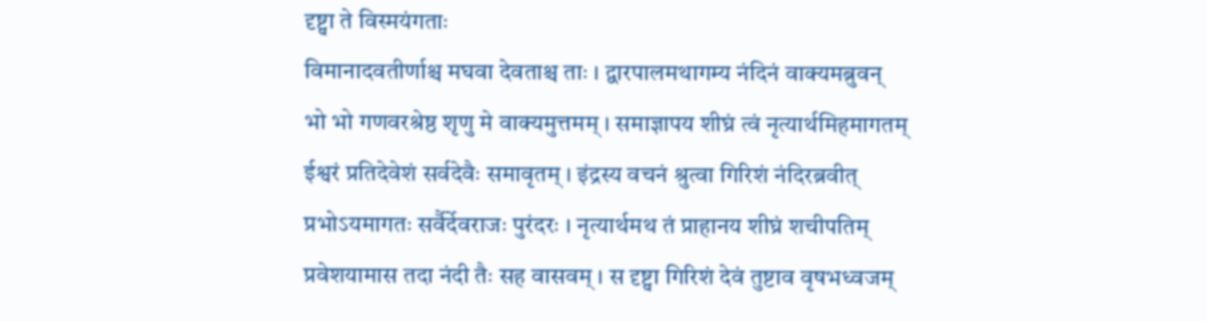दृष्ट्वा ते विस्मयंगताः
विमानादवतीर्णाश्च मघवा देवताश्च ताः । द्वारपालमथागम्य नंदिनं वाक्यमब्रुवन्
भो भो गणवरश्रेष्ठ शृणु मे वाक्यमुत्तमम् । समाज्ञापय शीघ्रं त्वं नृत्यार्थमिहमागतम्
ईश्वरं प्रतिदेवेशं सर्वदेवैः समावृतम् । इंद्रस्य वचनं श्रुत्वा गिरिशं नंदिरब्रवीत्
प्रभोऽयमागतः सर्वैर्देवराजः पुरंदरः । नृत्यार्थमथ तं प्राहानय शीघ्रं शचीपतिम्
प्रवेशयामास तदा नंदी तैः सह वासवम् । स दृष्ट्वा गिरिशं देवं तुष्टाव वृषभध्वजम्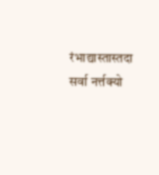रंभाद्यास्तास्तदा सर्वा नर्त्तक्यो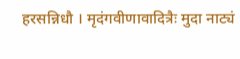हरसन्निधौ । मृदंगवीणावादित्रैः मुदा नाट्यं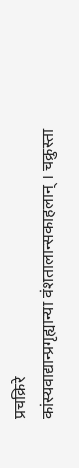प्रचक्रिरे
कांस्यवाद्यान्प्रगृह्यान्या वंशतालान्सकाहलान् । चक्रुस्ता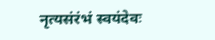नृत्यसंरंभं स्वयंदेवः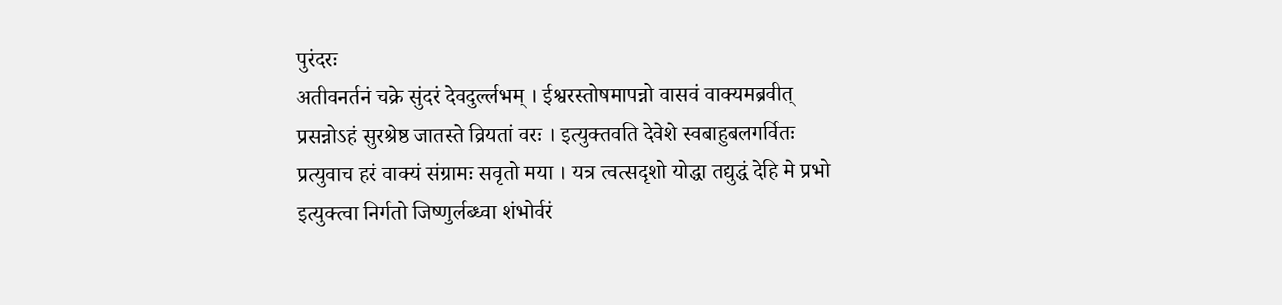पुरंदरः
अतीवनर्तनं चक्रे सुंदरं देवदुर्ल्लभम् । ईश्वरस्तोषमापन्नो वासवं वाक्यमब्रवीत्
प्रसन्नोऽहं सुरश्रेष्ठ जातस्ते व्रियतां वरः । इत्युक्तवति देवेशे स्वबाहुबलगर्वितः
प्रत्युवाच हरं वाक्यं संग्रामः सवृतो मया । यत्र त्वत्सदृशो योद्धा तद्युद्धं देहि मे प्रभो
इत्युक्त्वा निर्गतो जिष्णुर्लब्ध्वा शंभोर्वरं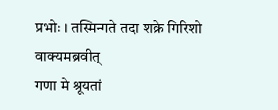प्रभोः । तस्मिन्गते तदा शक्रे गिरिशो वाक्यमब्रवीत्
गणा मे श्रूयतां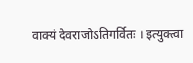वाक्यं देवराजोऽतिगर्वितः । इत्युक्त्वा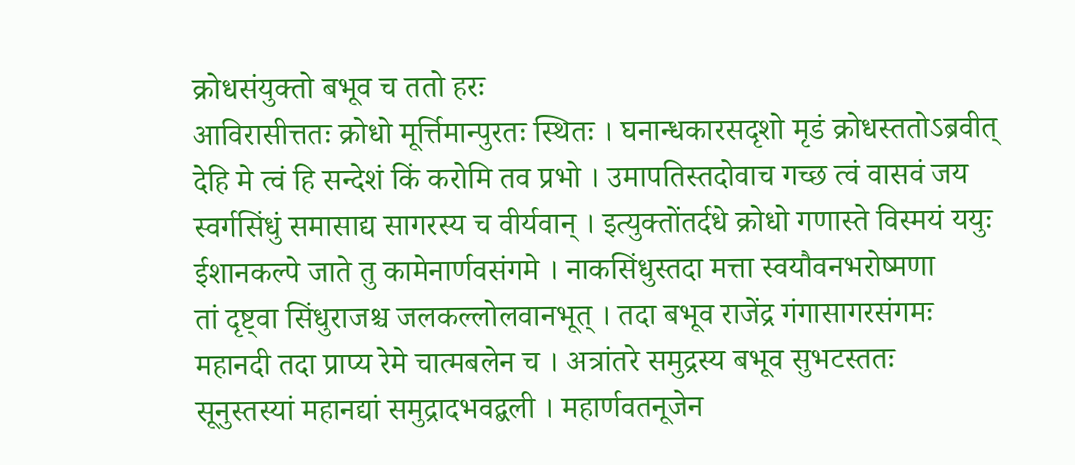क्रोधसंयुक्तो बभूव च ततो हरः
आविरासीत्ततः क्रोधो मूर्त्तिमान्पुरतः स्थितः । घनान्धकारसदृशो मृडं क्रोधस्ततोऽब्रवीत्
देहि मे त्वं हि सन्देशं किं करोमि तव प्रभो । उमापतिस्तदोवाच गच्छ त्वं वासवं जय
स्वर्गसिंधुं समासाद्य सागरस्य च वीर्यवान् । इत्युक्तोंतर्दधे क्रोधो गणास्ते विस्मयं ययुः
ईशानकल्पे जाते तु कामेनार्णवसंगमे । नाकसिंधुस्तदा मत्ता स्वयौवनभरोष्मणा
तां दृष्ट्वा सिंधुराजश्च जलकल्लोलवानभूत् । तदा बभूव राजेंद्र गंगासागरसंगमः
महानदी तदा प्राप्य रेमे चात्मबलेन च । अत्रांतरे समुद्रस्य बभूव सुभटस्ततः
सूनुस्तस्यां महानद्यां समुद्रादभवद्बली । महार्णवतनूजेन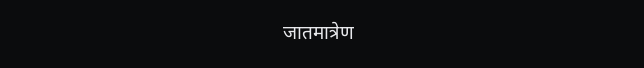जातमात्रेण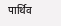पार्थिव